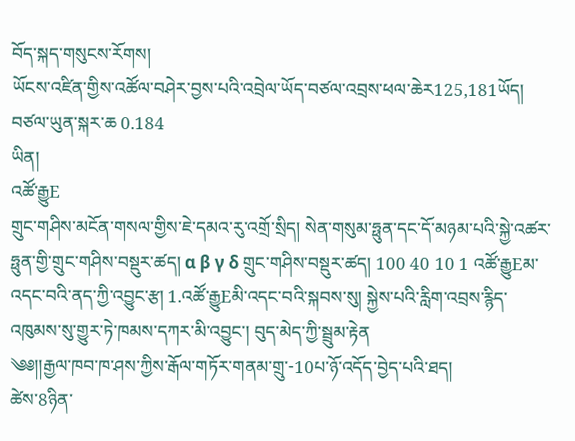བོད་སྐད་གསུངས་རོགས།
ཡོངས་འཛིན་གྱིས་འཚོལ་བཤེར་བྱས་པའི་འབྲེལ་ཡོད་བཙལ་འབྲས་ཕལ་ཆེར125,181ཡོད། བཙལ་ཡུན་སྐར་ཆ 0.184
ཡིན།
འཚོ་རྒྱུE
གྲུང་གཤིས་མངོན་གསལ་གྱིས་ཇེ་དམའ་རུ་འགྲོ་སྲིད། སེན་གསུམ་ཧྥུན་དང་དོ་མཉམ་པའི་སྐྱེ་འཚར་ཧྥུན་གྱི་གྲུང་གཤིས་བསྡུར་ཚད། α β γ δ གྲུང་གཤིས་བསྡུར་ཚད། 100 40 10 1 འཚོ་རྒྱུEམ་འདང་བའི་ནད་ཀྱི་འབྱུང་རྩ། 1.འཚོ་རྒྱུEམི་འདང་བའི་སྐབས་སུ། སྐྱེས་པའི་རླིག་འབྲས་རྙིད་འཁུམས་སུ་གྱུར་ཏེ་ཁམས་དཀར་མི་འབྱུང་། བུད་མེད་ཀྱི་སྦྲུམ་རྟེན
༄༅།།རྒྱལ་ཁབ་ཁ་ཤས་ཀྱིས་རྒོལ་གཏོར་གནམ་གྲུ་-10པ་ཉོ་འདོད་བྱེད་པའི་ཐད།
ཚེས་8ཉིན་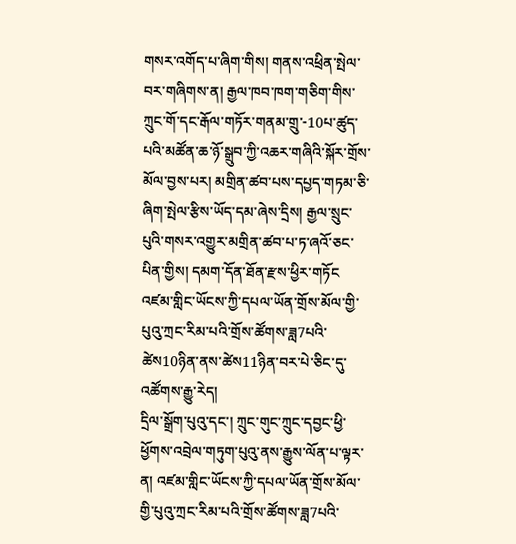གསར་འགོད་པ་ཞིག་གིས། གནས་འཕྲིན་སྤེལ་བར་གཞིགས་ན། རྒྱལ་ཁབ་ཁག་གཅིག་གིས་ཀྲུང་གོ་དང་རྒོལ་གཏོར་གནམ་གྲུ་-10པ་ཚུད་པའི་མཚོན་ཆ་ཉོ་སྒྲུབ་ཀྱི་འཆར་གཞིའི་སྐོར་གྲོས་མོལ་བྱས་པར། མགྲིན་ཚབ་པས་དཔྱད་གཏམ་ཅི་ཞིག་སྤེལ་རྩིས་ཡོད་དམ་ཞེས་དྲིས། རྒྱལ་སྲུང་པུའི་གསར་འགྱུར་མགྲིན་ཚབ་པ་ཏ་ཞའོ་ཅང་པིན་གྱིས། དམག་དོན་ཐོན་རྫས་ཕྱིར་གཏོང
འཛམ་གླིང་ཡོངས་ཀྱི་དཔལ་ཡོན་གྲོས་མོལ་གྱི་པུའུ་ཀྲང་རིམ་པའི་གྲོས་ཚོགས་ཟླ7པའི་ཚེས10ཉིན་ནས་ཚེས11ཉིན་བར་པེ་ཅིང་དུ་འཚོགས་རྒྱུ་རེད།
དྲིལ་སྒྲོག་པུའུ་དང་། ཀྲུང་གུང་ཀྲུང་དབྱང་ཕྱི་ཕྱོགས་འབྲེལ་གཏུག་པུའུ་ནས་རྒྱུས་ལོན་པ་ལྟར་ན། འཛམ་གླིང་ཡོངས་ཀྱི་དཔལ་ཡོན་གྲོས་མོལ་གྱི་པུའུ་ཀྲང་རིམ་པའི་གྲོས་ཚོགས་ཟླ7པའི་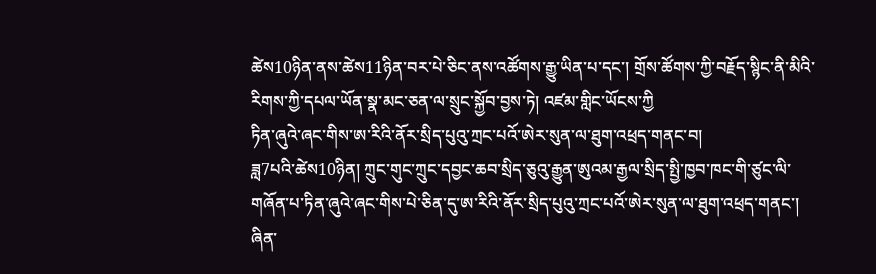ཚེས10ཉིན་ནས་ཚེས11ཉིན་བར་པེ་ཅིང་ནས་འཚོགས་རྒྱུ་ཡིན་པ་དང་། གྲོས་ཚོགས་ཀྱི་བརྗོད་སྙིང་ནི་མིའི་རིགས་ཀྱི་དཔལ་ཡོན་སྣ་མང་ཅན་ལ་སྲུང་སྐྱོབ་བྱས་ཏེ། འཛམ་གླིང་ཡོངས་ཀྱི
ཏིན་ཞུའེ་ཞང་གིས་ཨ་རིའི་ནོར་སྲིད་པུའུ་ཀྲང་པའོ་ཨེར་སུན་ལ་ཐུག་འཕྲད་གནང་བ།
ཟླ7པའི་ཚེས10ཉིན། ཀྲུང་གུང་ཀྲུང་དབྱང་ཆབ་སྲིད་ཅུའུ་རྒྱུན་ཨུའམ་རྒྱལ་སྲིད་སྤྱི་ཁྱབ་ཁང་གི་ཙུང་ལི་གཞོན་པ་ཏིན་ཞུའེ་ཞང་གིས་པེ་ཅིན་དུ་ཨ་རིའི་ནོར་སྲིད་པུའུ་ཀྲང་པའོ་ཨེར་སུན་ལ་ཐུག་འཕྲད་གནང་། ཞིན་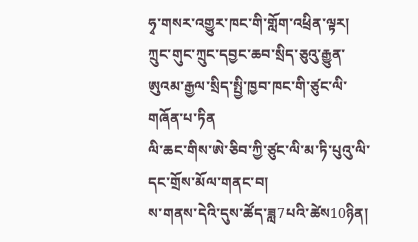ཧྭ་གསར་འགྱུར་ཁང་གི་གློག་འཕྲིན་ལྟར། ཀྲུང་གུང་ཀྲུང་དབྱང་ཆབ་སྲིད་ཅུའུ་རྒྱུན་ཨུའམ་རྒྱལ་སྲིད་སྤྱི་ཁྱབ་ཁང་གི་ཙུང་ལི་གཞོན་པ་ཏིན
ལི་ཆང་གིས་ཨེ་ཅིབ་ཀྱི་ཙུང་ལི་མ་ཏི་པུའུ་ལི་དང་གྲོས་མོལ་གནང་བ།
ས་གནས་དེའི་དུས་ཚོད་ཟླ7པའི་ཚེས10ཉིན།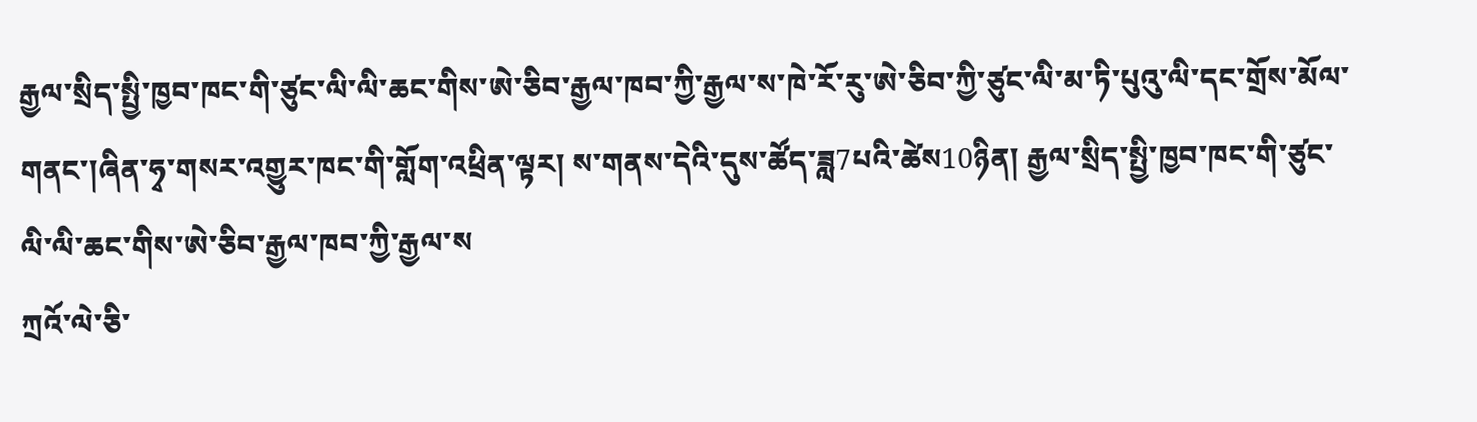རྒྱལ་སྲིད་སྤྱི་ཁྱབ་ཁང་གི་ཙུང་ལི་ལི་ཆང་གིས་ཨེ་ཅིབ་རྒྱལ་ཁབ་ཀྱི་རྒྱལ་ས་ཁེ་རོ་རུ་ཨེ་ཅིབ་ཀྱི་ཙུང་ལི་མ་ཏི་པུའུ་ལི་དང་གྲོས་མོལ་གནང་།ཞིན་ཧྭ་གསར་འགྱུར་ཁང་གི་གློག་འཕྲིན་ལྟར། ས་གནས་དེའི་དུས་ཚོད་ཟླ7པའི་ཚེས10ཉིན། རྒྱལ་སྲིད་སྤྱི་ཁྱབ་ཁང་གི་ཙུང་ལི་ལི་ཆང་གིས་ཨེ་ཅིབ་རྒྱལ་ཁབ་ཀྱི་རྒྱལ་ས
ཀྲའོ་ལེ་ཅི་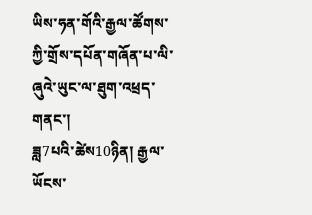ཡིས་ཧན་གོའི་རྒྱལ་ཚོགས་ཀྱི་གྲོས་དཔོན་གཞོན་པ་ལི་ཞུའེ་ཡུང་ལ་ཐུག་འཕྲད་གནང་།
ཟླ7པའི་ཚེས10ཉིན། རྒྱལ་ཡོངས་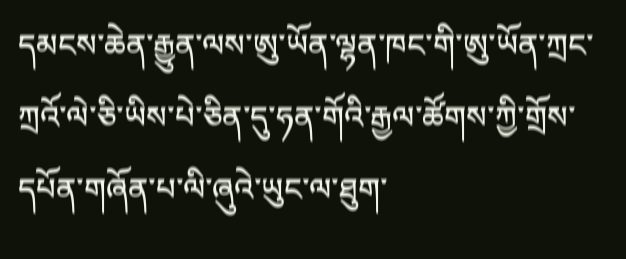དམངས་ཆེན་རྒྱུན་ལས་ཨུ་ཡོན་ལྷན་ཁང་གི་ཨུ་ཡོན་ཀྲང་ཀྲའོ་ལེ་ཅི་ཡིས་པེ་ཅིན་དུ་ཧན་གོའི་རྒྱལ་ཚོགས་ཀྱི་གྲོས་དཔོན་གཞོན་པ་ལི་ཞུའེ་ཡུང་ལ་ཐུག་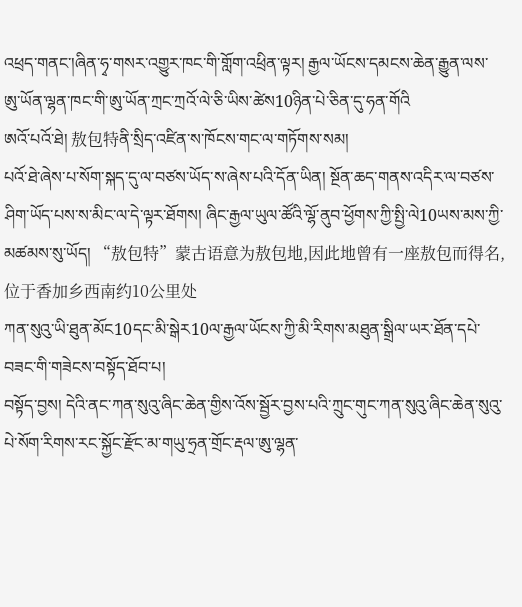འཕྲད་གནང་།ཞིན་ཧྭ་གསར་འགྱུར་ཁང་གི་གློག་འཕྲིན་ལྟར། རྒྱལ་ཡོངས་དམངས་ཆེན་རྒྱུན་ལས་ཨུ་ཡོན་ལྷན་ཁང་གི་ཨུ་ཡོན་ཀྲང་ཀྲའོ་ལེ་ཅི་ཡིས་ཚེས10ཉིན་པེ་ཅིན་དུ་ཧན་གོའི
ཨའོ་པའོ་ཐེ། 敖包特ནི་སྲིད་འཛིན་ས་ཁོངས་གང་ལ་གཏོགས་སམ།
པའོ་ཐེ་ཞེས་པ་སོག་སྐད་དུ་ལ་བཙས་ཡོད་ས་ཞེས་པའི་དོན་ཡིན། སྔོན་ཆད་གནས་འདིར་ལ་བཙས་ཤིག་ཡོད་པས་ས་མིང་ལ་དེ་ལྟར་ཐོགས། ཞིང་རྒྱལ་ཡུལ་ཚོའི་ལྷོ་ནུབ་ཕྱོགས་ཀྱི་སྤྱི་ལེ10ཡས་མས་ཀྱི་མཚམས་སུ་ཡོད། “敖包特”蒙古语意为敖包地,因此地曾有一座敖包而得名,位于香加乡西南约10公里处
ཀན་སུའུ་ཡི་ཐུན་མོང10དང་མི་སྒེར10ལ་རྒྱལ་ཡོངས་ཀྱི་མི་རིགས་མཐུན་སྒྲིལ་ཡར་ཐོན་དཔེ་བཟང་གི་གཟེངས་བསྟོད་ཐོབ་པ།
བསྟོད་བྱས། དེའི་ནང་ཀན་སུའུ་ཞིང་ཆེན་གྱིས་འོས་སྦྱོར་བྱས་པའི་ཀྲུང་གུང་ཀན་སུའུ་ཞིང་ཆེན་སུའུ་པེ་སོག་རིགས་རང་སྐྱོང་རྫོང་མ་གཡུ་ཧྲན་གྲོང་རྡལ་ཨུ་ལྷན་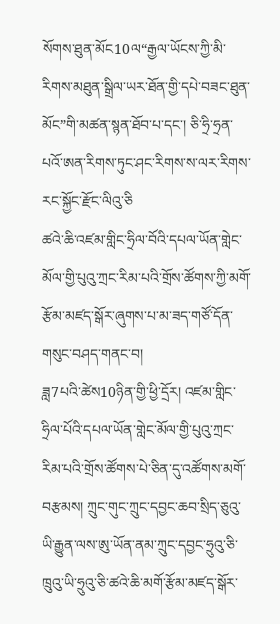སོགས་ཐུན་མོང10ལ“རྒྱལ་ཡོངས་ཀྱི་མི་རིགས་མཐུན་སྒྲིལ་ཡར་ཐོན་གྱི་དཔེ་བཟང་ཐུན་མོང”གི་མཚན་སྙན་ཐོབ་པ་དང་། ཅི་ཧྲི་ཧྲན་པའོ་ཨན་རིགས་ཏུང་ཤང་རིགས་ས་ལར་རིགས་རང་སྐྱོང་རྫོང་ལིའུ་ཅི
ཚའེ་ཆི་འཛམ་གླིང་ཧྲིལ་བོའི་དཔལ་ཡོན་གླེང་མོལ་གྱི་པུའུ་ཀྲང་རིམ་པའི་གྲོས་ཚོགས་ཀྱི་མགོ་རྩོམ་མཛད་སྒོར་ཞུགས་པ་མ་ཟད་གཙོ་དོན་གསུང་བཤད་གནང་བ།
ཟླ7པའི་ཚེས10ཉིན་གྱི་ཕྱི་དྲོར། འཛམ་གླིང་ཧྲིལ་པོའི་དཔལ་ཡོན་གླེང་མོལ་གྱི་པུའུ་ཀྲང་རིམ་པའི་གྲོས་ཚོགས་པེ་ཅིན་དུ་འཚོགས་མགོ་བརྩམས། ཀྲུང་གུང་ཀྲུང་དབྱང་ཆབ་སྲིད་ཅུའུ་ཡི་རྒྱུན་ལས་ཨུ་ཡོན་ནམ་ཀྲུང་དབྱང་ཧྲུའུ་ཅི་ཁྲུའུ་ཡི་ཧྲུའུ་ཅི་ཚའེ་ཆི་མགོ་རྩོམ་མཛད་སྒོར་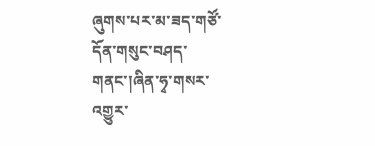ཞུགས་པར་མ་ཟད་གཙོ་དོན་གསུང་བཤད་གནང་།ཞིན་ཧྭ་གསར་འགྱུར་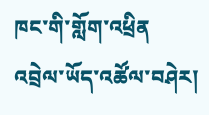ཁང་གི་གློག་འཕྲིན
འབྲེལ་ཡོད་འཚོལ་བཤེར།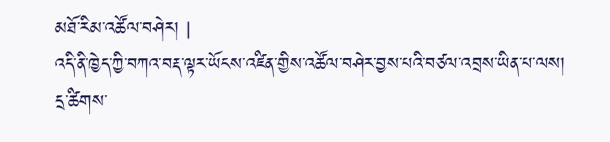མཐོ་རིམ་འཚོལ་བཤེར། |
འདི་ནི་ཁྱེད་ཀྱི་བཀའ་བརྡ་ལྟར་ཡོངས་འཛིན་གྱིས་འཚོལ་བཤེར་བྱས་པའི་བཙལ་འབྲས་ཡིན་པ་ལས། དྲ་ཚིགས་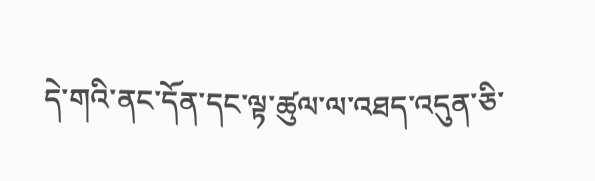དེ་གའི་ནང་དོན་དང་ལྟ་ཚུལ་ལ་འཐད་འདུན་ཅི་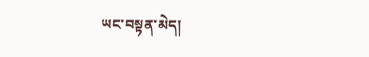ཡང་བསྟན་མེད།